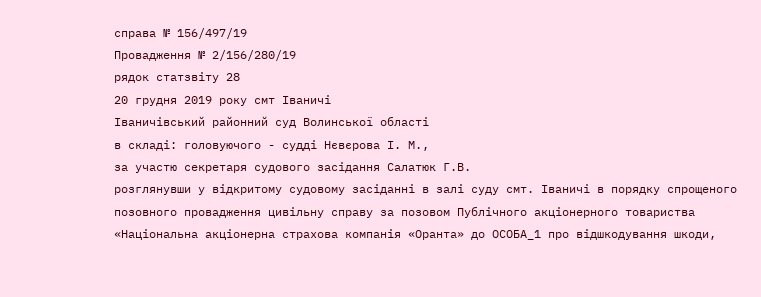справа № 156/497/19
Провадження № 2/156/280/19
рядок статзвіту 28
20 грудня 2019 року смт Іваничі
Іваничівський районний суд Волинської області
в складі: головуючого - судді Нєвєрова І. М.,
за участю секретаря судового засідання Салатюк Г.В.
розглянувши у відкритому судовому засіданні в залі суду смт. Іваничі в порядку спрощеного позовного провадження цивільну справу за позовом Публічного акціонерного товариства «Національна акціонерна страхова компанія «Оранта» до ОСОБА_1 про відшкодування шкоди,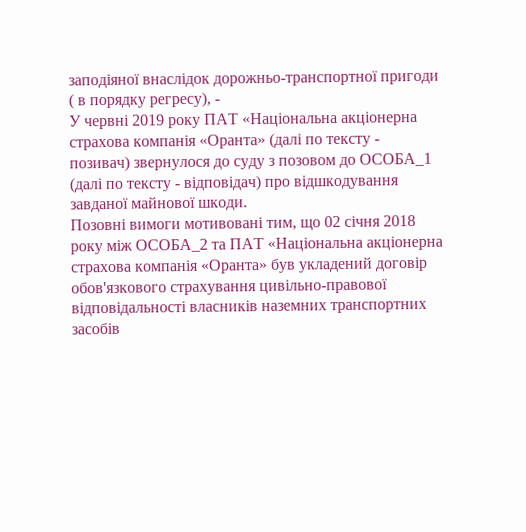заподіяної внаслідок дорожньо-транспортної пригоди ( в порядку регресу), -
У червні 2019 року ПАТ «Національна акціонерна страхова компанія «Оранта» (далі по тексту - позивач) звернулося до суду з позовом до ОСОБА_1 (далі по тексту - відповідач) про відшкодування завданої майнової шкоди.
Позовні вимоги мотивовані тим, що 02 січня 2018 року між ОСОБА_2 та ПАТ «Національна акціонерна страхова компанія «Оранта» був укладений договір обов'язкового страхування цивільно-правової відповідальності власників наземних транспортних засобів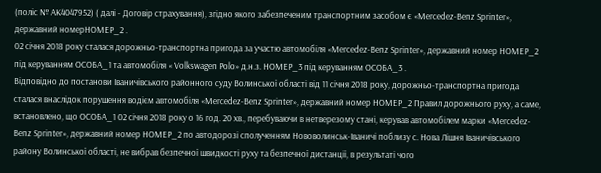(поліс № АК4047952) ( далі - Договір страхування), згідно якого забезпеченим транспортним засобом є «Mercedez-Benz Sprinter», державний номерНОМЕР_2 .
02 січня 2018 року сталася дорожньо-транспортна пригода за участю автомобіля «Mercedez-Benz Sprinter», державний номер НОМЕР_2 під керуванням ОСОБА_1 та автомобіля « Volkswagen Polo» д.н.з. НОМЕР_3 під керуванням ОСОБА_3 .
Відповідно до постанови Іваничівського районного суду Волинської області від 11 січня 2018 року, дорожньо-транспортна пригода сталася внаслідок порушення водієм автомобіля «Mercedez-Benz Sprinter», державний номер НОМЕР_2 Правил дорожнього руху, а саме, встановлено, що ОСОБА_1 02 січня 2018 року о 16 год. 20 хв., перебуваючи в нетверезому стані, керував автомобілем марки «Mercedez-Benz Sprinter», державний номер НОМЕР_2 по автодорозі сполученням Нововолинськ-Іваничі поблизу с. Нова Лішня Іваничівського району Волинської області, не вибрав безпечної швидкості руху та безпечної дистанції, в результаті чого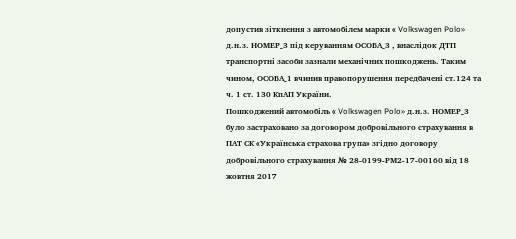допустив зіткнення з автомобілем марки « Volkswagen Polo» д.н.з. НОМЕР_3 під керуванням ОСОБА_3 , внаслідок ДТП транспортні засоби зазнали механічних пошкоджень. Таким чином, ОСОБА_1 вчинив правопорушення передбачені ст.124 та ч. 1 ст. 130 КпАП України.
Пошкоджений автомобіль « Volkswagen Polo» д.н.з. НОМЕР_3 було застраховано за договором добровільного страхування в ПАТ СК «Українська страхова група» згідно договору добровільного страхування № 28-0199-РМ2-17-00160 від 18 жовтня 2017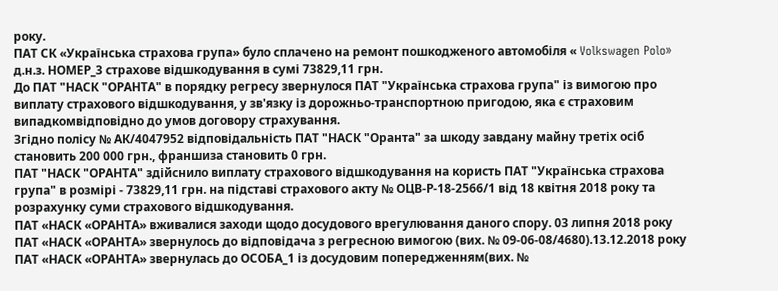року.
ПАТ СК «Українська страхова група» було сплачено на ремонт пошкодженого автомобіля « Volkswagen Polo» д.н.з. НОМЕР_3 страхове відшкодування в сумі 73829,11 грн.
До ПАТ "НАСК "ОРАНТА" в порядку регресу звернулося ПАТ "Українська страхова група" із вимогою про виплату страхового відшкодування, у зв'язку із дорожньо-транспортною пригодою, яка є страховим випадкомвідповідно до умов договору страхування.
Згідно полісу № АК/4047952 відповідальність ПАТ "НАСК "Оранта" за шкоду завдану майну третіх осіб становить 200 000 грн., франшиза становить 0 грн.
ПАТ "НАСК "ОРАНТА" здійснило виплату страхового відшкодування на користь ПАТ "Українська страхова група" в розмірі - 73829,11 грн. на підставі страхового акту № ОЦВ-Р-18-2566/1 від 18 квітня 2018 року та розрахунку суми страхового відшкодування.
ПАТ «НАСК «ОРАНТА» вживалися заходи щодо досудового врегулювання даного спору. 03 липня 2018 року ПАТ «НАСК «ОРАНТА» звернулось до відповідача з регресною вимогою (вих. № 09-06-08/4680).13.12.2018 року ПАТ «НАСК «ОРАНТА» звернулась до ОСОБА_1 із досудовим попередженням(вих. №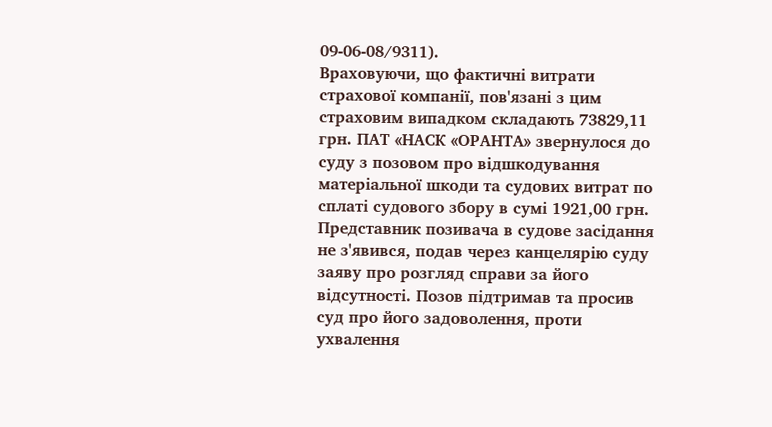09-06-08/9311).
Враховуючи, що фактичні витрати страхової компанії, пов'язані з цим страховим випадком складають 73829,11 грн. ПАТ «НАСК «ОРАНТА» звернулося до суду з позовом про відшкодування матеріальної шкоди та судових витрат по сплаті судового збору в сумі 1921,00 грн.
Представник позивача в судове засідання не з'явився, подав через канцелярію суду заяву про розгляд справи за його відсутності. Позов підтримав та просив суд про його задоволення, проти ухвалення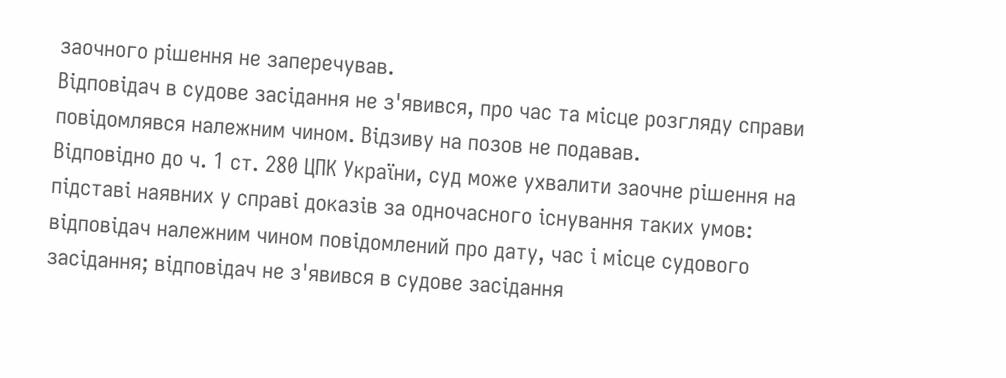заочного рішення не заперечував.
Відповідач в судове засідання не з'явився, про час та місце розгляду справи повідомлявся належним чином. Відзиву на позов не подавав.
Відповідно до ч. 1 ст. 280 ЦПК України, суд може ухвалити заочне рішення на підставі наявних у справі доказів за одночасного існування таких умов: відповідач належним чином повідомлений про дату, час і місце судового засідання; відповідач не з'явився в судове засідання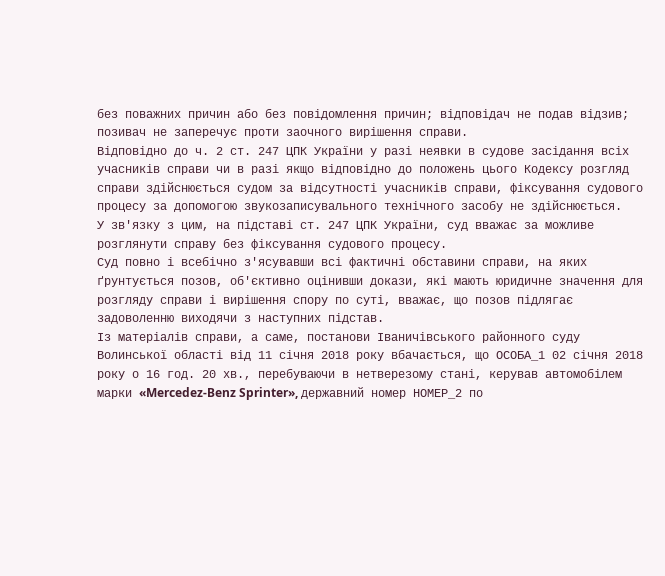без поважних причин або без повідомлення причин; відповідач не подав відзив; позивач не заперечує проти заочного вирішення справи.
Відповідно до ч. 2 ст. 247 ЦПК України у разі неявки в судове засідання всіх учасників справи чи в разі якщо відповідно до положень цього Кодексу розгляд справи здійснюється судом за відсутності учасників справи, фіксування судового процесу за допомогою звукозаписувального технічного засобу не здійснюється.
У зв'язку з цим, на підставі ст. 247 ЦПК України, суд вважає за можливе розглянути справу без фіксування судового процесу.
Суд повно і всебічно з'ясувавши всі фактичні обставини справи, на яких ґрунтується позов, об'єктивно оцінивши докази, які мають юридичне значення для розгляду справи і вирішення спору по суті, вважає, що позов підлягає задоволенню виходячи з наступних підстав.
Із матеріалів справи, а саме, постанови Іваничівського районного суду Волинської області від 11 січня 2018 року вбачається, що ОСОБА_1 02 січня 2018 року о 16 год. 20 хв., перебуваючи в нетверезому стані, керував автомобілем марки «Mercedez-Benz Sprinter», державний номер НОМЕР_2 по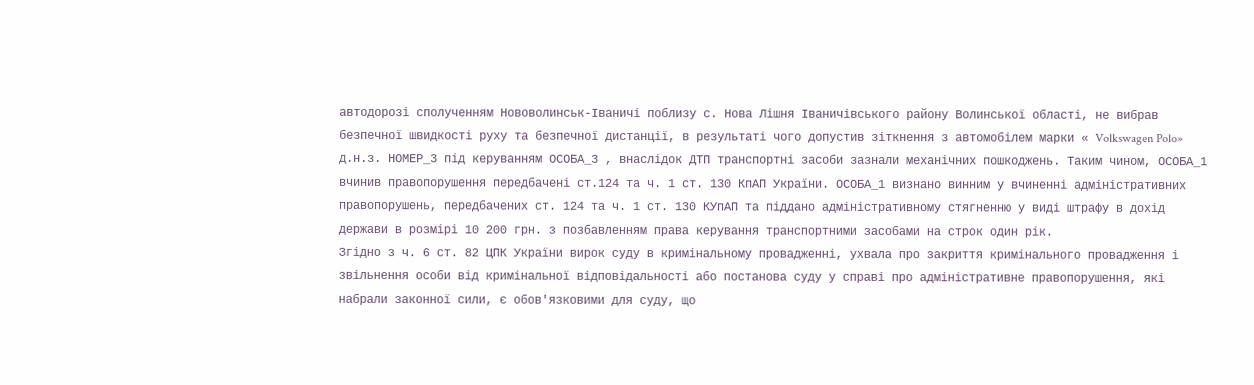автодорозі сполученням Нововолинськ-Іваничі поблизу с. Нова Лішня Іваничівського району Волинської області, не вибрав безпечної швидкості руху та безпечної дистанції, в результаті чого допустив зіткнення з автомобілем марки « Volkswagen Polo» д.н.з. НОМЕР_3 під керуванням ОСОБА_3 , внаслідок ДТП транспортні засоби зазнали механічних пошкоджень. Таким чином, ОСОБА_1 вчинив правопорушення передбачені ст.124 та ч. 1 ст. 130 КпАП України. ОСОБА_1 визнано винним у вчиненні адміністративних правопорушень, передбачених ст. 124 та ч. 1 ст. 130 КУпАП та піддано адміністративному стягненню у виді штрафу в дохід держави в розмірі 10 200 грн. з позбавленням права керування транспортними засобами на строк один рік.
Згідно з ч. 6 ст. 82 ЦПК України вирок суду в кримінальному провадженні, ухвала про закриття кримінального провадження і звільнення особи від кримінальної відповідальності або постанова суду у справі про адміністративне правопорушення, які набрали законної сили, є обов'язковими для суду, що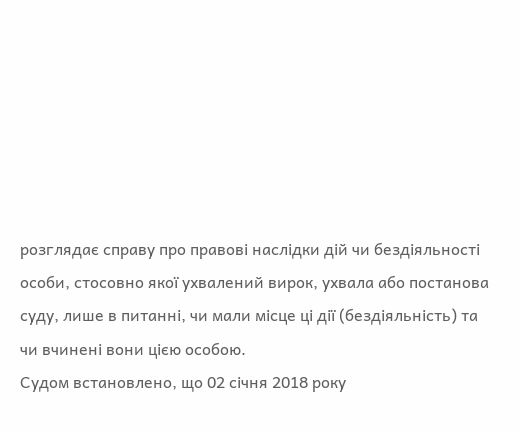розглядає справу про правові наслідки дій чи бездіяльності особи, стосовно якої ухвалений вирок, ухвала або постанова суду, лише в питанні, чи мали місце ці дії (бездіяльність) та чи вчинені вони цією особою.
Судом встановлено, що 02 січня 2018 року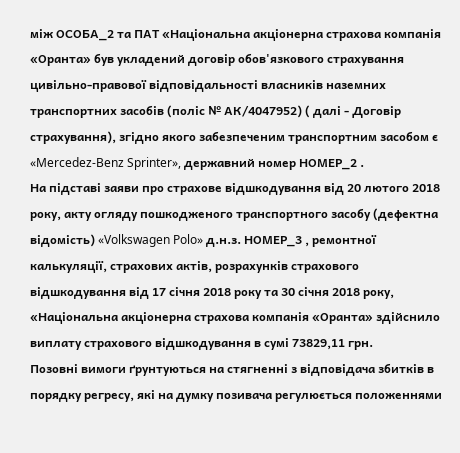між ОСОБА_2 та ПАТ «Національна акціонерна страхова компанія «Оранта» був укладений договір обов'язкового страхування цивільно-правової відповідальності власників наземних транспортних засобів (поліс № АК/4047952) ( далі - Договір страхування), згідно якого забезпеченим транспортним засобом є «Mercedez-Benz Sprinter», державний номер НОМЕР_2 .
На підставі заяви про страхове відшкодування від 20 лютого 2018 року, акту огляду пошкодженого транспортного засобу (дефектна відомість) «Volkswagen Polo» д.н.з. НОМЕР_3 , ремонтної калькуляції, страхових актів, розрахунків страхового відшкодування від 17 січня 2018 року та 30 січня 2018 року, «Національна акціонерна страхова компанія «Оранта» здійснило виплату страхового відшкодування в сумі 73829,11 грн.
Позовні вимоги ґрунтуються на стягненні з відповідача збитків в порядку регресу, які на думку позивача регулюється положеннями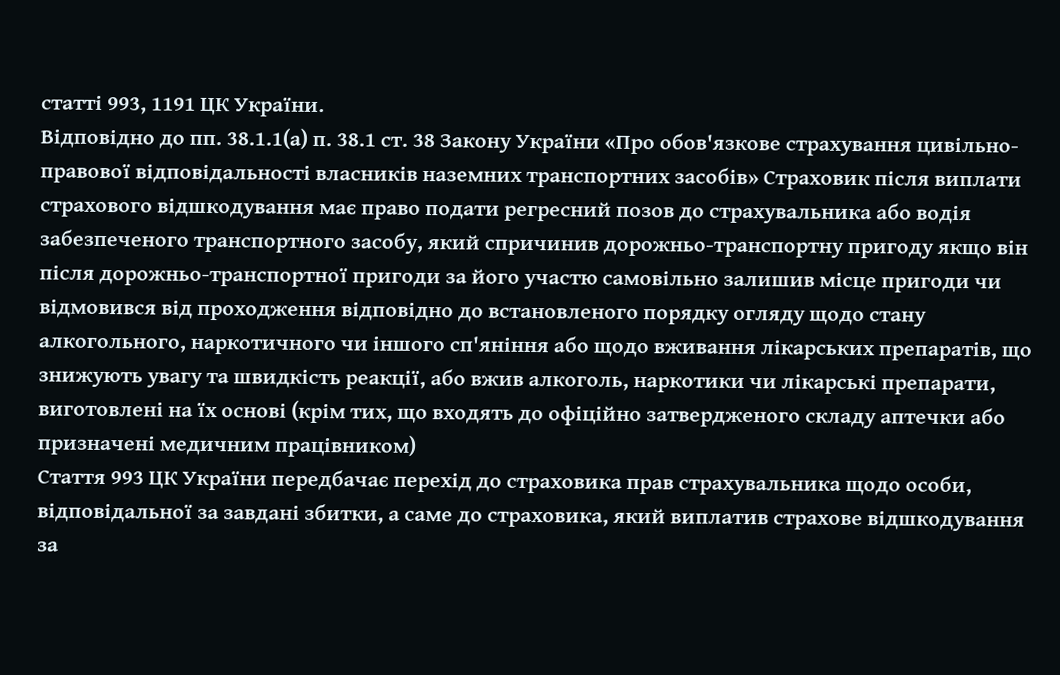статті 993, 1191 ЦК України.
Відповідно до пп. 38.1.1(а) п. 38.1 ст. 38 Закону України «Про обов'язкове страхування цивільно-правової відповідальності власників наземних транспортних засобів» Страховик після виплати страхового відшкодування має право подати регресний позов до страхувальника або водія забезпеченого транспортного засобу, який спричинив дорожньо-транспортну пригоду якщо він після дорожньо-транспортної пригоди за його участю самовільно залишив місце пригоди чи відмовився від проходження відповідно до встановленого порядку огляду щодо стану алкогольного, наркотичного чи іншого сп'яніння або щодо вживання лікарських препаратів, що знижують увагу та швидкість реакції, або вжив алкоголь, наркотики чи лікарські препарати, виготовлені на їх основі (крім тих, що входять до офіційно затвердженого складу аптечки або призначені медичним працівником)
Стаття 993 ЦК України передбачає перехід до страховика прав страхувальника щодо особи, відповідальної за завдані збитки, а саме до страховика, який виплатив страхове відшкодування за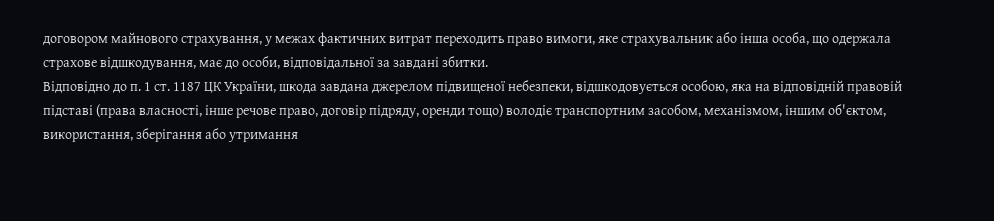договором майнового страхування, у межах фактичних витрат переходить право вимоги, яке страхувальник або інша особа, що одержала страхове відшкодування, має до особи, відповідальної за завдані збитки.
Відповідно до п. 1 ст. 1187 ЦК України, шкода завдана джерелом підвищеної небезпеки, відшкодовується особою, яка на відповідній правовій підставі (права власності, інше речове право, договір підряду, оренди тощо) володіє транспортним засобом, механізмом, іншим об'єктом, використання, зберігання або утримання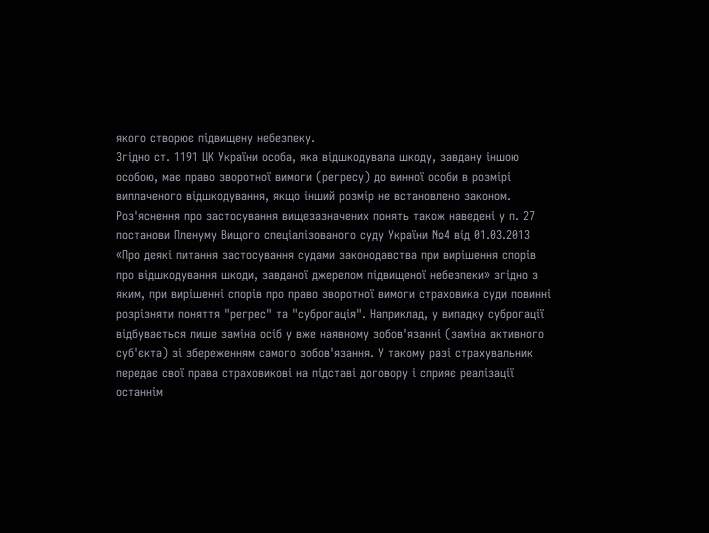якого створює підвищену небезпеку.
Згідно ст. 1191 ЦК України особа, яка відшкодувала шкоду, завдану іншою особою, має право зворотної вимоги (регресу) до винної особи в розмірі виплаченого відшкодування, якщо інший розмір не встановлено законом.
Роз'яснення про застосування вищезазначених понять також наведені у п. 27 постанови Пленуму Вищого спеціалізованого суду України №4 від 01.03.2013 «Про деякі питання застосування судами законодавства при вирішення спорів про відшкодування шкоди, завданої джерелом підвищеної небезпеки» згідно з яким, при вирішенні спорів про право зворотної вимоги страховика суди повинні розрізняти поняття "регрес" та "суброгація". Наприклад, у випадку суброгації відбувається лише заміна осіб у вже наявному зобов'язанні (заміна активного суб'єкта) зі збереженням самого зобов'язання. У такому разі страхувальник передає свої права страховикові на підставі договору і сприяє реалізації останнім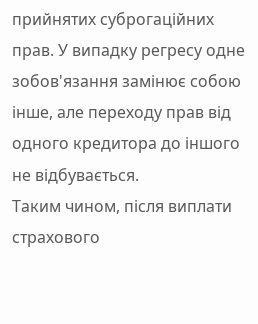прийнятих суброгаційних прав. У випадку регресу одне зобов'язання замінює собою інше, але переходу прав від одного кредитора до іншого не відбувається.
Таким чином, після виплати страхового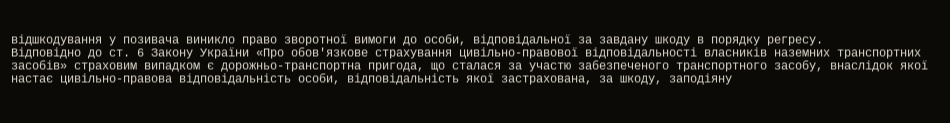відшкодування у позивача виникло право зворотної вимоги до особи, відповідальної за завдану шкоду в порядку регресу.
Відповідно до ст. 6 Закону України «Про обов'язкове страхування цивільно-правової відповідальності власників наземних транспортних засобів» страховим випадком є дорожньо-транспортна пригода, що сталася за участю забезпеченого транспортного засобу, внаслідок якої настає цивільно-правова відповідальність особи, відповідальність якої застрахована, за шкоду, заподіяну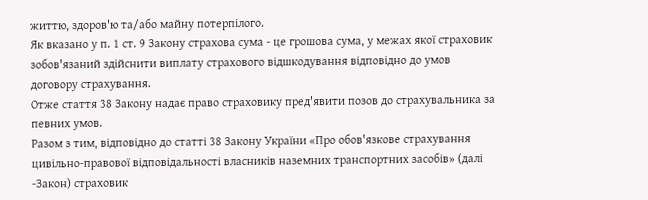життю, здоров'ю та/або майну потерпілого.
Як вказано у п. 1 ст. 9 Закону страхова сума - це грошова сума, у межах якої страховик зобов'язаний здійснити виплату страхового відшкодування відповідно до умов договору страхування.
Отже стаття 38 Закону надає право страховику пред'явити позов до страхувальника за певних умов.
Разом з тим, відповідно до статті 38 Закону України «Про обов'язкове страхування цивільно-правової відповідальності власників наземних транспортних засобів» (далі -Закон) страховик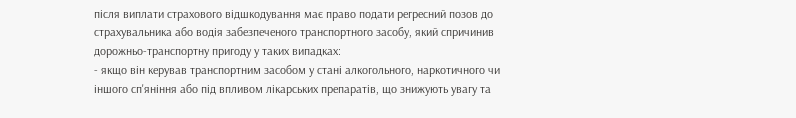після виплати страхового відшкодування має право подати регресний позов до страхувальника або водія забезпеченого транспортного засобу, який спричинив дорожньо-транспортну пригоду у таких випадках:
- якщо він керував транспортним засобом у стані алкогольного, наркотичного чи іншого сп'яніння або під впливом лікарських препаратів, що знижують увагу та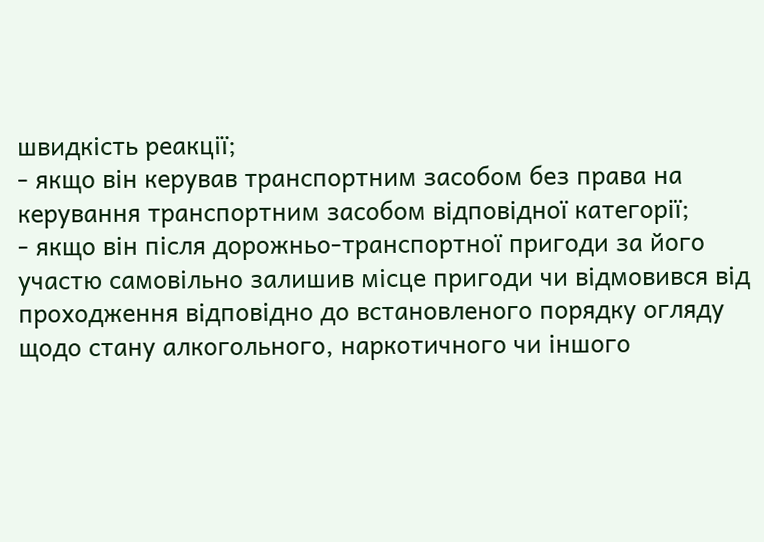швидкість реакції;
- якщо він керував транспортним засобом без права на керування транспортним засобом відповідної категорії;
- якщо він після дорожньо-транспортної пригоди за його участю самовільно залишив місце пригоди чи відмовився від проходження відповідно до встановленого порядку огляду щодо стану алкогольного, наркотичного чи іншого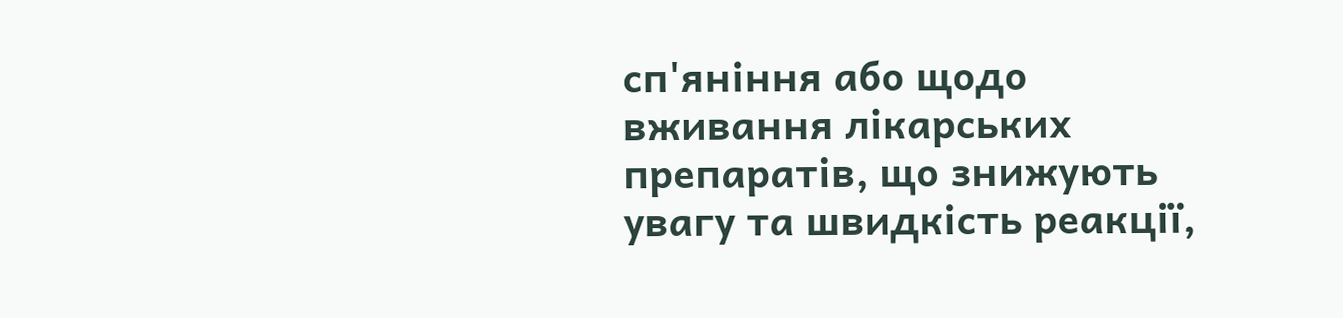сп'яніння або щодо вживання лікарських препаратів, що знижують увагу та швидкість реакції,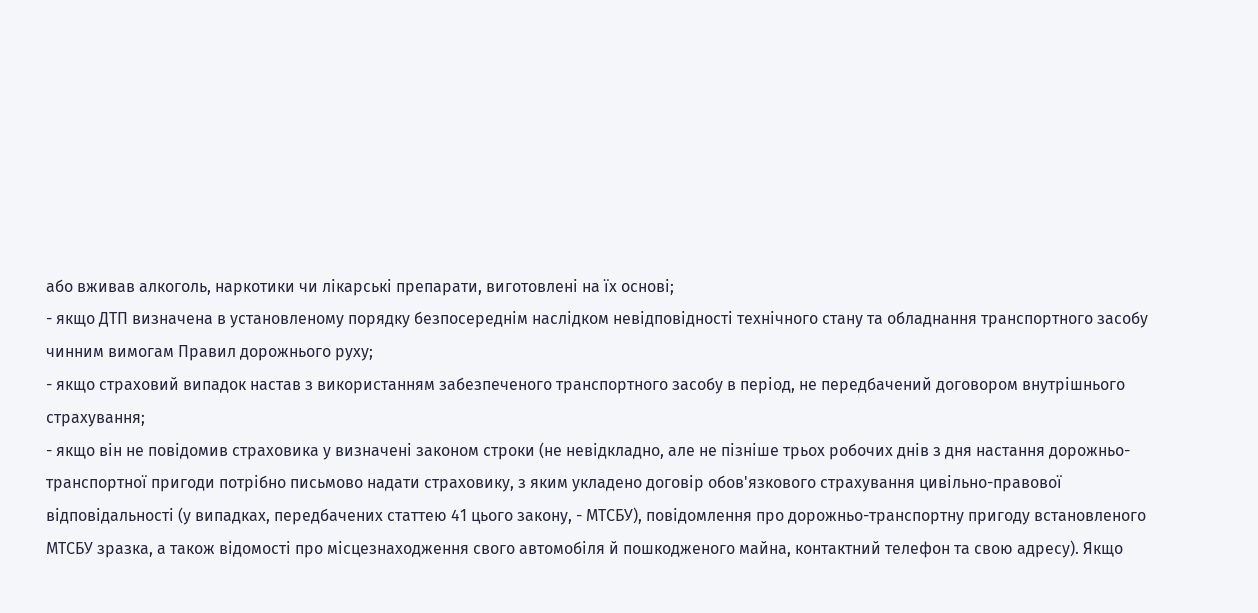або вживав алкоголь, наркотики чи лікарські препарати, виготовлені на їх основі;
- якщо ДТП визначена в установленому порядку безпосереднім наслідком невідповідності технічного стану та обладнання транспортного засобу чинним вимогам Правил дорожнього руху;
- якщо страховий випадок настав з використанням забезпеченого транспортного засобу в період, не передбачений договором внутрішнього страхування;
- якщо він не повідомив страховика у визначені законом строки (не невідкладно, але не пізніше трьох робочих днів з дня настання дорожньо-транспортної пригоди потрібно письмово надати страховику, з яким укладено договір обов'язкового страхування цивільно-правової відповідальності (у випадках, передбачених статтею 41 цього закону, - МТСБУ), повідомлення про дорожньо-транспортну пригоду встановленого МТСБУ зразка, а також відомості про місцезнаходження свого автомобіля й пошкодженого майна, контактний телефон та свою адресу). Якщо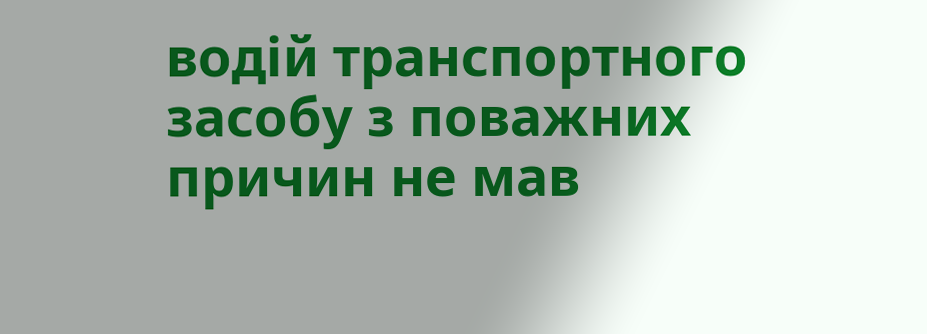водій транспортного засобу з поважних причин не мав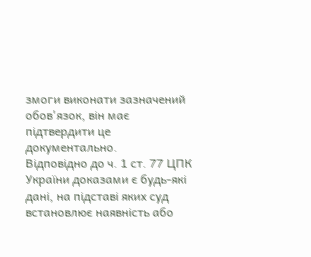змоги виконати зазначений обов'язок, він має підтвердити це документально.
Відповідно до ч. 1 ст. 77 ЦПК України доказами є будь-які дані, на підставі яких суд встановлює наявність або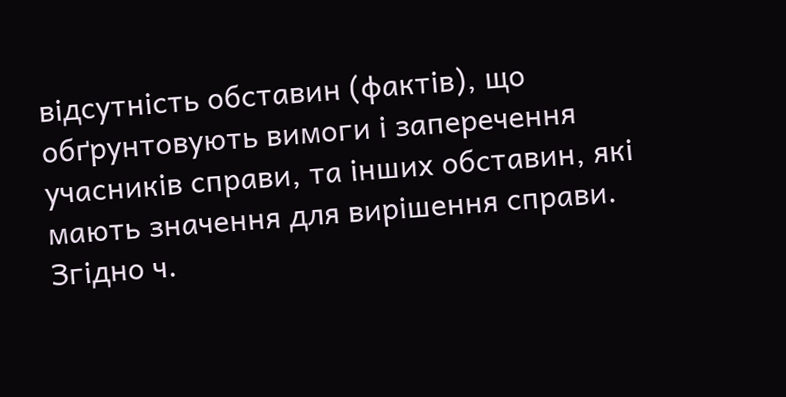відсутність обставин (фактів), що обґрунтовують вимоги і заперечення учасників справи, та інших обставин, які мають значення для вирішення справи.
Згідно ч.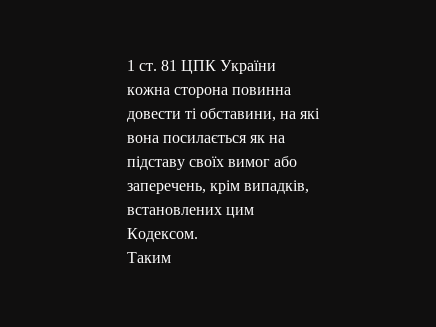1 ст. 81 ЦПК України кожна сторона повинна довести ті обставини, на які вона посилається як на підставу своїх вимог або заперечень, крім випадків, встановлених цим Кодексом.
Таким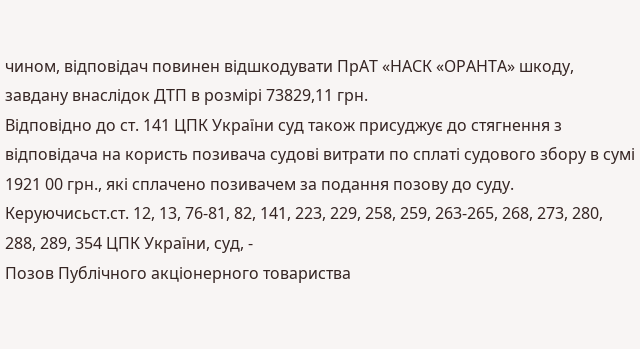чином, відповідач повинен відшкодувати ПрАТ «НАСК «ОРАНТА» шкоду, завдану внаслідок ДТП в розмірі 73829,11 грн.
Відповідно до ст. 141 ЦПК України суд також присуджує до стягнення з відповідача на користь позивача судові витрати по сплаті судового збору в сумі 1921 00 грн., які сплачено позивачем за подання позову до суду.
Керуючисьст.ст. 12, 13, 76-81, 82, 141, 223, 229, 258, 259, 263-265, 268, 273, 280, 288, 289, 354 ЦПК України, суд, -
Позов Публічного акціонерного товариства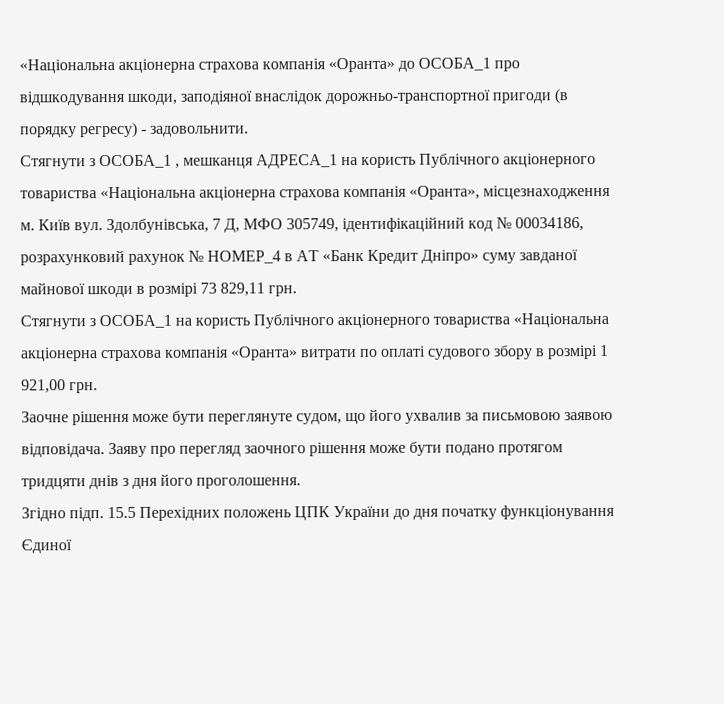«Національна акціонерна страхова компанія «Оранта» до ОСОБА_1 про відшкодування шкоди, заподіяної внаслідок дорожньо-транспортної пригоди (в порядку регресу) - задовольнити.
Стягнути з ОСОБА_1 , мешканця АДРЕСА_1 на користь Публічного акціонерного товариства «Національна акціонерна страхова компанія «Оранта», місцезнаходження м. Київ вул. Здолбунівська, 7 Д, МФО 305749, ідентифікаційний код № 00034186, розрахунковий рахунок № НОМЕР_4 в АТ «Банк Кредит Дніпро» суму завданої майнової шкоди в розмірі 73 829,11 грн.
Стягнути з ОСОБА_1 на користь Публічного акціонерного товариства «Національна акціонерна страхова компанія «Оранта» витрати по оплаті судового збору в розмірі 1 921,00 грн.
Заочне рішення може бути переглянуте судом, що його ухвалив за письмовою заявою відповідача. Заяву про перегляд заочного рішення може бути подано протягом тридцяти днів з дня його проголошення.
Згідно підп. 15.5 Перехідних положень ЦПК України до дня початку функціонування Єдиної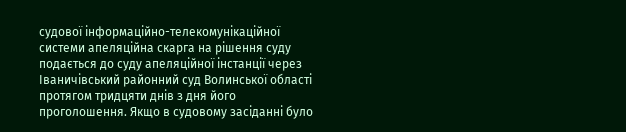судової інформаційно-телекомунікаційної системи апеляційна скарга на рішення суду подається до суду апеляційної інстанції через Іваничівський районний суд Волинської області протягом тридцяти днів з дня його проголошення. Якщо в судовому засіданні було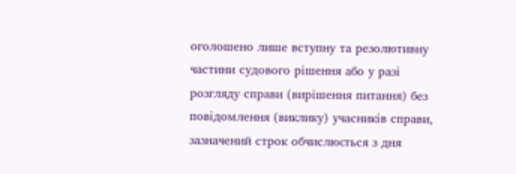оголошено лише вступну та резолютивну частини судового рішення або у разі розгляду справи (вирішення питання) без повідомлення (виклику) учасників справи, зазначений строк обчислюється з дня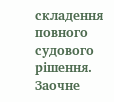складення повного судового рішення.
Заочне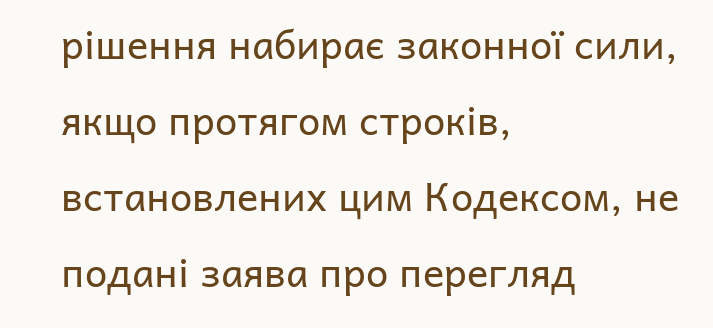рішення набирає законної сили, якщо протягом строків, встановлених цим Кодексом, не подані заява про перегляд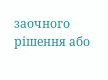заочного рішення або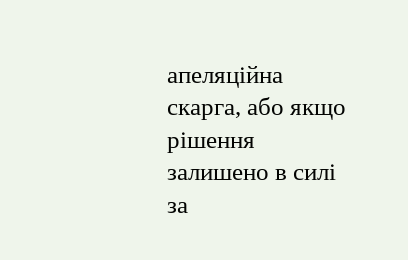апеляційна скарга, або якщо рішення залишено в силі за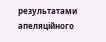результатами апеляційного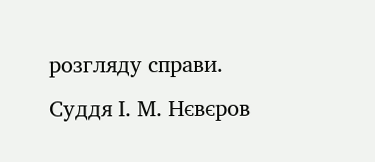розгляду справи.
Суддя І. М. Нєвєров